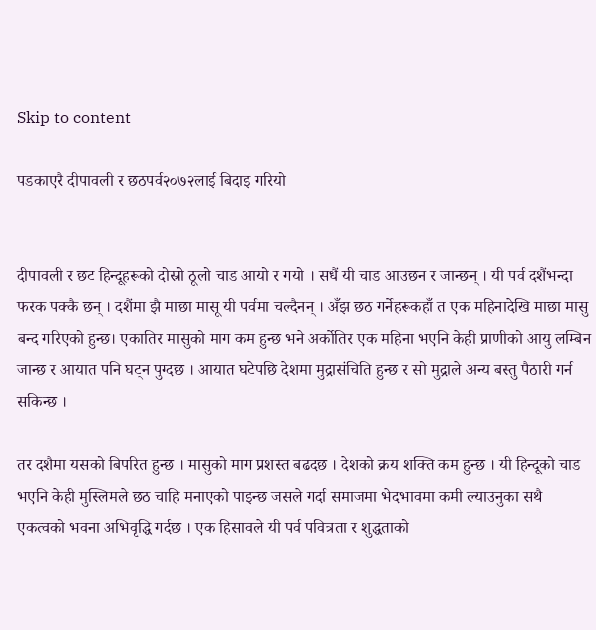Skip to content

पडकाएरै दीपावली र छठपर्व२०७२लाई बिदाइ गरियो


दीपावली र छट हिन्दूहरूको दोस्रो ठूलो चाड आयो र गयो । सधैं यी चाड आउछन र जान्छन् । यी पर्व दशैंभन्दा फरक पक्कै छन् । दशैंमा झै माछा मासू यी पर्वमा चल्दैनन् । अँझ छठ गर्नेहरूकहाँ त एक महिनादेखि माछा मासु बन्द गरिएको हुन्छ। एकातिर मासुको माग कम हुन्छ भने अर्कोतिर एक महिना भएनि केही प्राणीको आयु लम्बिन जान्छ र आयात पनि घट्न पुग्दछ । आयात घटेपछि देशमा मुद्रासंचिति हुन्छ र सो मुद्राले अन्य बस्तु पैठारी गर्न सकिन्छ ।

तर दशैमा यसको बिपरित हुन्छ । मासुको माग प्रशस्त बढदछ । देशको क्रय शक्ति कम हुन्छ । यी हिन्दूको चाड भएनि केही मुस्लिमले छठ चाहि मनाएको पाइन्छ जसले गर्दा समाजमा भेदभावमा कमी ल्याउनुका सथै एकत्वको भवना अभिवृद्धि गर्दछ । एक हिसावले यी पर्व पवित्रता र शुद्धताको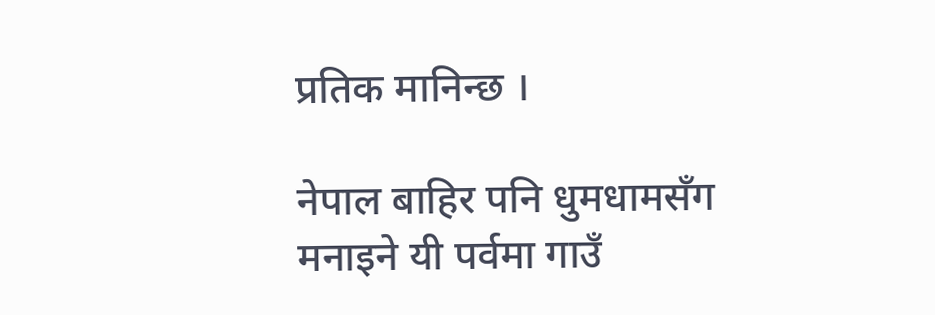प्रतिक मानिन्छ ।

नेपाल बाहिर पनि धुमधामसँग मनाइने यी पर्वमा गाउँ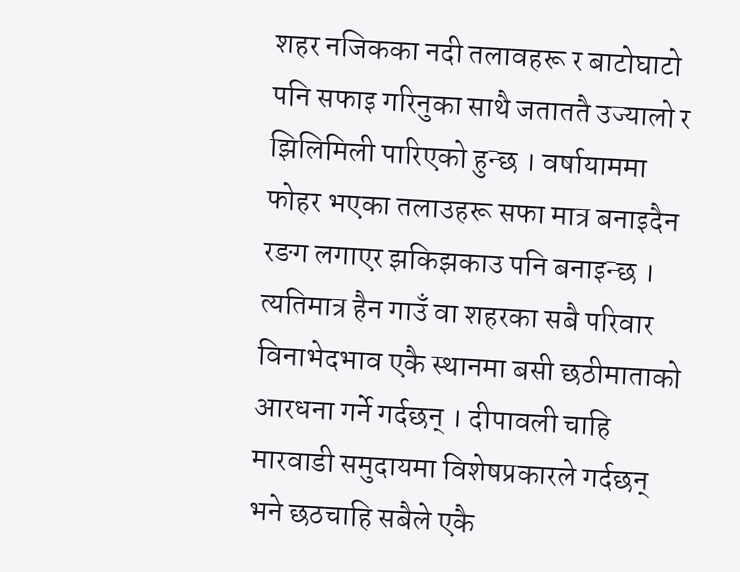शहर नजिकका नदी तलावहरू र बाटोघाटो पनि सफाइ गरिनुका साथै जताततै उज्यालो र झिलिमिली पारिएको हुन्छ । वर्षायाममा फोहर भएका तलाउहरू सफा मात्र बनाइदैन रङग लगाएर झकिझकाउ पनि बनाइन्छ । त्यतिमात्र हैन गाउँ वा शहरका सबै परिवार विनाभेदभाव एकै स्थानमा बसी छठीमाताको आरधना गर्ने गर्दछन् । दीपावली चाहि मारवाडी समुदायमा विशेषप्रकारले गर्दछन् भने छठचाहि सबैले एकै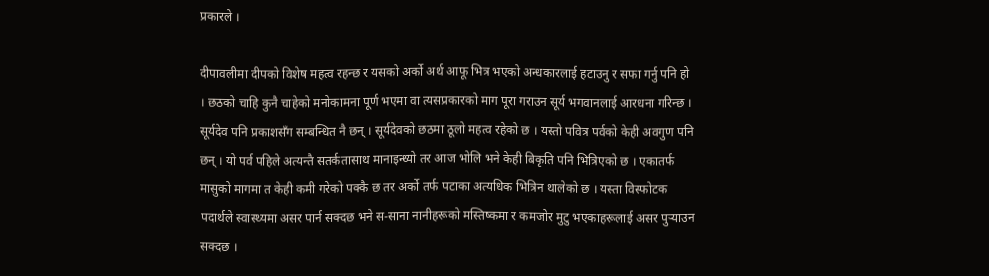प्रकारले ।

दीपावलीमा दीपको विशेष महत्व रहन्छ र यसको अर्को अर्थ आफू भित्र भएको अन्धकारलाई हटाउनु र सफा गर्नु पनि हो । छठको चाहि कुनै चाहेको मनोकामना पूर्ण भएमा वा त्यसप्रकारको माग पूरा गराउन सूर्य भगवानलाई आरधना गरिन्छ । सूर्यदेव पनि प्रकाशसँग सम्बन्धित नै छन् । सूर्यदेवको छठमा ठूलो महत्व रहेको छ । यस्तो पवित्र पर्वको केही अवगुण पनि छन् । यो पर्व पहिले अत्यन्तै सतर्कतासाथ मानाइन्थ्यो तर आज भोलि भने केही बिकृति पनि भित्रिएको छ । एकातर्फ मासुको मागमा त केही कमी गरेको पक्कै छ तर अर्को तर्फ पटाका अत्यधिक भित्रिन थालेको छ । यस्ता विस्फोटक पदार्थले स्वास्थ्यमा असर पार्न सक्दछ भने स-साना नानीहरूको मस्तिष्कमा र कमजोर मुटु भएकाहरूलाई असर पुर्‍याउन सक्दछ ।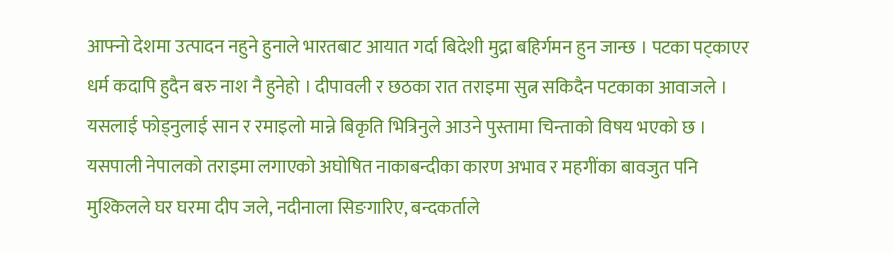आफ्नो देशमा उत्पादन नहुने हुनाले भारतबाट आयात गर्दा बिदेशी मुद्रा बहिर्गमन हुन जान्छ । पटका पट्काएर धर्म कदापि हुदैन बरु नाश नै हुनेहो । दीपावली र छठका रात तराइमा सुत्न सकिदैन पटकाका आवाजले । यसलाई फोड्नुलाई सान र रमाइलो मान्ने बिकृति भित्रिनुले आउने पुस्तामा चिन्ताको विषय भएको छ । यसपाली नेपालको तराइमा लगाएको अघोषित नाकाबन्दीका कारण अभाव र महगींका बावजुत पनि मुश्किलले घर घरमा दीप जले, नदीनाला सिङगारिए, बन्दकर्ताले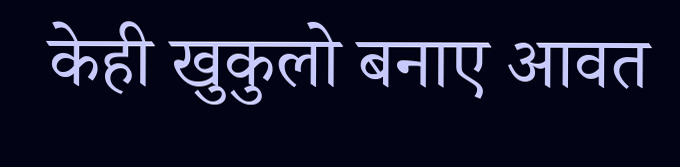केही खुकुलो बनाए आवत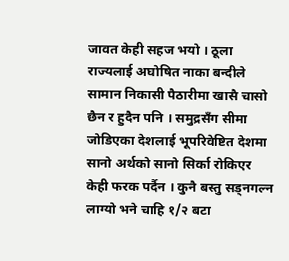जावत केही सहज भयो । ठूला राज्यलाई अघोषित नाका बन्दीले सामान निकासी पैठारीमा खासै चासो छैन र हुदैन पनि । समुद्रसँग सीमा जोडिएका देशलाई भूपरिवेष्टित देशमा सानो अर्थको सानो सिर्का रोकिएर केही फरक पर्दैन । कुनै बस्तु सड्नगल्न लाग्यो भने चाहि १/२ बटा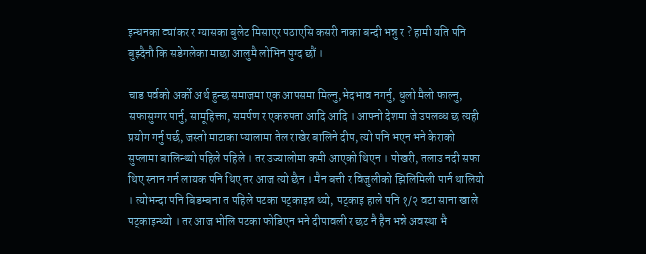इन्धनका ट्यांकर र ग्यासका बुलेट मिसाएर पठाएसि कसरी नाका बन्दी भन्नु र ? हामी यति पनि बुझ्दैनौ कि सडेगलेका माछा आलुमै लोभिन पुग्द छौं ।

चाड पर्वको अर्को अर्थ हुन्छ समाजमा एक आपसमा मिल्नु,भेदभाव नगर्नु, धुलो मैलो फाल्नु, सफासुग्गर पार्नु, सामूहिक्ता, समर्पण र एकरुपता आदि आदि । आफ्नो देशमा जे उपलव्ध छ त्यही प्रयोग गर्नु पर्छ, जस्तो माटाका प्यालामा तेल राखेर बालिने दीप, त्यो पनि भएन भने केराको सुप्लामा बालिन्थ्यो पहिले पहिले । तर उज्यालोमा कमी आएको थिएन । पोखरी, तलाउ नदी सफा थिए स्नान गर्न लायक पनि थिए तर आज त्यो छैन । मैन बत्ती र विजुलीको झिलिमिली पार्न थालियो । त्योभन्दा पनि बिडम्बना त पहिले पटका पट्काइन्न थ्यो, पट्काइ हाले पनि १/२ वटा साना खाले पट्काइन्थ्यो । तर आज भोलि पटका फोडिएन भने दीपावली र छट नै हैन भन्ने अवस्था भै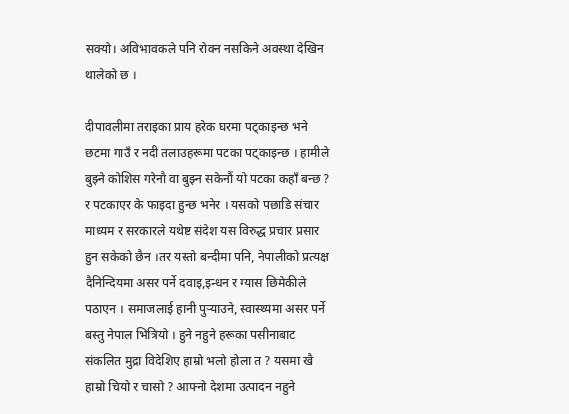सक्यो। अविभावकले पनि रोक्न नसकिने अवस्था देखिन थालेको छ ।

दीपावलीमा तराइका प्राय हरेक घरमा पट्काइन्छ भने छटमा गाउँ र नदी तलाउहरूमा पटका पट्काइन्छ । हामीले बुझ्ने कोशिस गरेनौ वा बुझ्न सकेनौं यो पटका कहाँ बन्छ ? र पटकाएर के फाइदा हुन्छ भनेर । यसको पछाडि संचार माध्यम र सरकारले यथेष्ट संदेश यस विरुद्ध प्रचार प्रसार हुन सकेको छैन ।तर यस्तो बन्दीमा पनि, नेपालीको प्रत्यक्ष दैनिन्दियमा असर पर्ने दवाइ,इन्धन र ग्यास छिमेकीले पठाएन । समाजलाई हानी पुर्‍याउने, स्वास्थ्यमा असर पर्ने बस्तु नेपाल भित्रियो । हुने नहुने हरूका पसीनाबाट संकलित मुद्रा विदेशिए हाम्रो भलो होला त ? यसमा खै हाम्रो चियो र चासो ? आफ्नो देशमा उत्पादन नहुने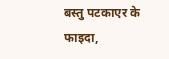बस्तु पटकाएर के फाइदा,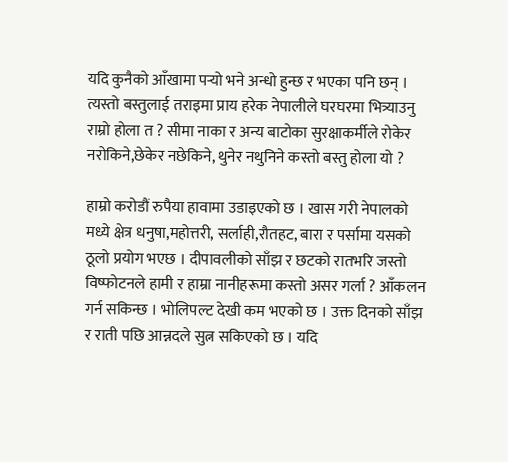यदि कुनैको आँखामा पर्‍यो भने अन्धो हुन्छ र भएका पनि छन् । त्यस्तो बस्तुलाई तराइमा प्राय हरेक नेपालीले घरघरमा भित्र्याउनु राम्रो होला त ? सीमा नाका र अन्य बाटोका सुरक्षाकर्मीले रोकेर नरोकिने,छेकेर नछेकिने, थुनेर नथुनिने कस्तो बस्तु होला यो ?

हाम्रो करोडौं रुपैया हावामा उडाइएको छ । खास गरी नेपालको मध्ये क्षेत्र धनुषा,महोत्तरी, सर्लाही,रौतहट, बारा र पर्सामा यसको ठूलो प्रयोग भएछ । दीपावलीको साँझ र छटको रातभरि जस्तो विष्फोटनले हामी र हाम्रा नानीहरूमा कस्तो असर गर्ला ? आँकलन गर्न सकिन्छ । भोलिपल्ट देखी कम भएको छ । उक्त दिनको साँझ र राती पछि आन्नदले सुत्न सकिएको छ । यदि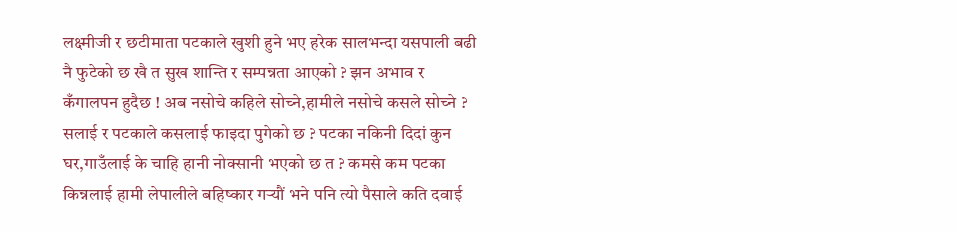लक्ष्मीजी र छटीमाता पटकाले खुशी हुने भए हरेक सालभन्दा यसपाली बढी नै फुटेको छ खै त सुख शान्ति र सम्पन्नता आएको ? झन अभाव र कँगालपन हुदैछ ! अब नसोचे कहिले सोच्ने,हामीले नसोचे कसले सोच्ने ? सलाई र पटकाले कसलाई फाइदा पुगेको छ ? पटका नकिनी दिदां कुन घर,गाउँलाई के चाहि हानी नोक्सानी भएको छ त ? कमसे कम पटका किन्नलाई हामी लेपालीले बहिष्कार गर्‍यौं भने पनि त्यो पैसाले कति दवाई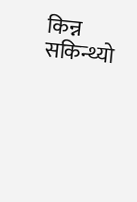किन्न सकिन्थ्यो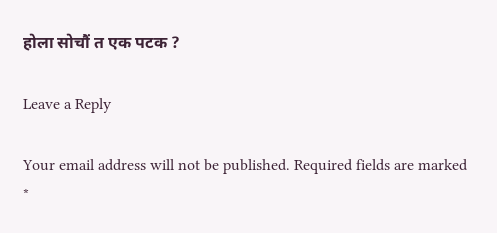होला सोचौं त एक पटक ?

Leave a Reply

Your email address will not be published. Required fields are marked *